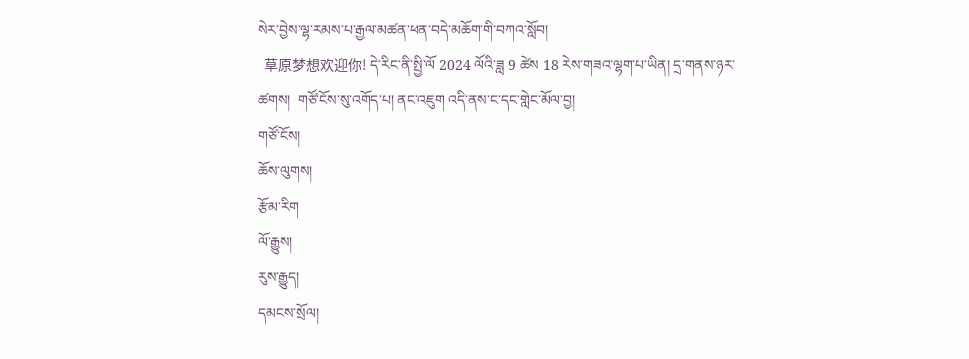སེར་བྱེས་ལྷ་རམས་པ་རྒྱལ་མཚན་ཕན་བདེ་མཆོག་གི་བཀའ་སློབ།
  草原梦想欢迎你! དེ་རིང་ནི་སྤྱི་ལོ 2024 ལོའི་ཟླ 9 ཚེས 18 རེས་གཟའ་ལྷག་པ་ཡིན། དྲ་གནས་ཉར་ཚགས།  གཙོ་ངོས་སུ་འགོད་པ། ནང་འཇུག འདི་ནས་ང་དང་གླེང་མོལ་བྱ།
གཙོ་ངོས།
ཆོས་ལུགས།
རྩོམ་རིག
ལོ་རྒྱུས།
རུས་རྒྱུད།
དམངས་སྲོལ།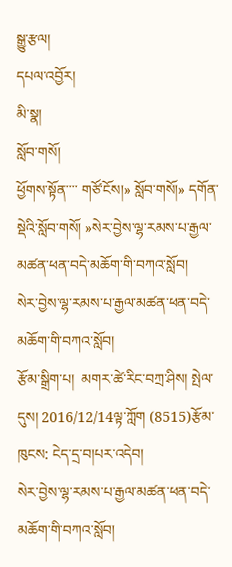སྒྱུ་རྩལ།
དཔལ་འབྱོར།
མི་སྣ།
སློབ་གསོ།
ཕྱོགས་སྟོན་་་་ གཙོ་ངོས།» སློབ་གསོ།» དགོན་སྡེའི་སློབ་གསོ། »སེར་བྱེས་ལྷ་རམས་པ་རྒྱལ་མཚན་ཕན་བདེ་མཆོག་གི་བཀའ་སློབ།
སེར་བྱེས་ལྷ་རམས་པ་རྒྱལ་མཚན་ཕན་བདེ་མཆོག་གི་བཀའ་སློབ།
རྩོམ་སྒྲིག་པ།  མགར་ཚེ་རིང་བཀྲ་ཤིས། སྤེལ་དུས། 2016/12/14ལྟ་ཀློག (8515)རྩོམ་ཁུངས: ངེད་དྲ་བ།པར་འདེབ།
སེར་བྱེས་ལྷ་རམས་པ་རྒྱལ་མཚན་ཕན་བདེ་མཆོག་གི་བཀའ་སློབ།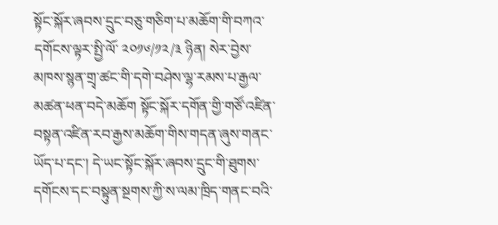སྟོང་སྐོར་ཞབས་དྲུང་བཅུ་གཅིག་པ་མཆོག་གི་བཀའ་དགོངས་ལྟར་སྤྱི་ལོ་ ༢༠༡༦/༡༢/༣ ཉིན། སེར་བྱེས་མཁས་སྙན་གྲྭ་ཚང་གི་དགེ་བཤེས་ལྷ་རམས་པ་རྒྱལ་མཚན་ཕན་བདེ་མཆོག སྟོང་སྐོར་དགོན་གྱི་གཙོ་འཛིན་བསྟན་འཛིན་རབ་རྒྱས་མཆོག་གིས་གདན་ཞུས་གནང་ཡོད་པ་དང་། དེ་ཡང་སྟོང་སྐོར་ཞབས་དྲུང་གི་ཐུགས་དགོངས་དང་བསྟུན་སྔགས་ཀྱི་ས་ལམ་ཁྲིད་གནང་བའི་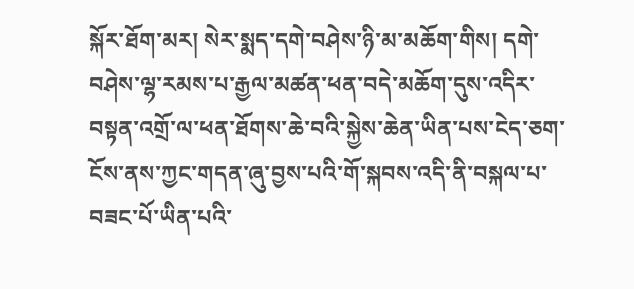སྐོར་ཐོག་མར། སེར་སྨད་དགེ་བཤེས་ཉི་མ་མཆོག་གིས། དགེ་བཤེས་ལྷ་རམས་པ་རྒྱལ་མཚན་ཕན་བདེ་མཆོག་དུས་འདིར་བསྟན་འགྲོ་ལ་ཕན་ཐོགས་ཆེ་བའི་སྐྱེས་ཆེན་ཡིན་པས་ངེད་ཅག་ངོས་ནས་ཀྱང་གདན་ཞུ་བྱས་པའི་གོ་སྐབས་འདི་ནི་བསྐལ་པ་བཟང་པོ་ཡིན་པའི་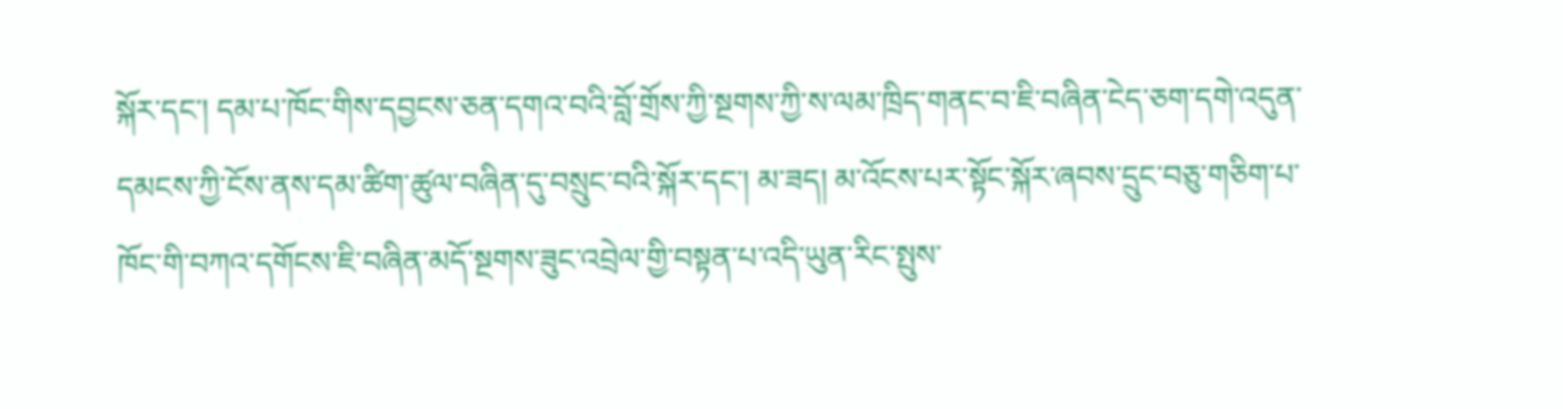སྐོར་དང་། དམ་པ་ཁོང་གིས་དབྱངས་ཅན་དགའ་བའི་བློ་གྲོས་ཀྱི་སྔགས་ཀྱི་ས་ལམ་ཁྲིད་གནང་བ་ཇི་བཞིན་ངེད་ཅག་དགེ་འདུན་དམངས་ཀྱི་ངོས་ནས་དམ་ཚིག་ཚུལ་བཞིན་དུ་བསྲུང་བའི་སྐོར་དང་། མ་ཟད། མ་འོངས་པར་སྟོང་སྐོར་ཞབས་དྲུང་བཅུ་གཅིག་པ་ཁོང་གི་བཀའ་དགོངས་ཇི་བཞིན་མདོ་སྔགས་ཟུང་འབྲེལ་གྱི་བསྟན་པ་འདི་ཡུན་རིང་སྤུས་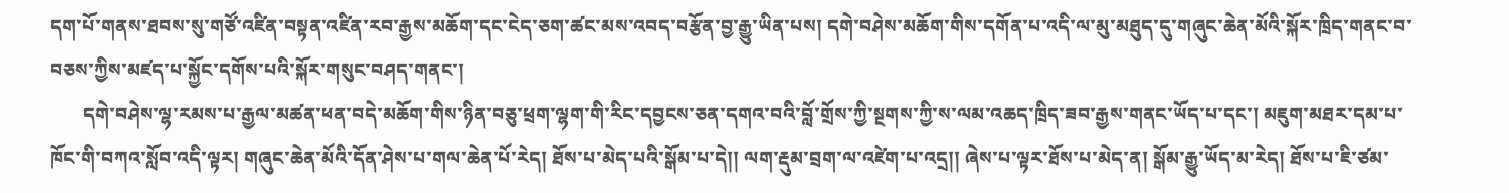དག་པོ་གནས་ཐབས་སུ་གཙོ་འཛིན་བསྟན་འཛིན་རབ་རྒྱས་མཆོག་དང་ངེད་ཅག་ཚང་མས་འབད་བརྩོན་བྱ་རྒྱུ་ཡིན་པས། དགེ་བཤེས་མཆོག་གིས་དགོན་པ་འདི་ལ་མུ་མཐུད་དུ་གཞུང་ཆེན་མོའི་སྐོར་ཁྲིད་གནང་བ་བཅས་ཀྱིས་མཛད་པ་སྐྱོང་དགོས་པའི་སྐོར་གསུང་བཤད་གནང་།
       དགེ་བཤེས་ལྷ་རམས་པ་རྒྱལ་མཚན་ཕན་བདེ་མཆོག་གིས་ཉིན་བཅུ་ཕྲག་ལྷག་གི་རིང་དབྱངས་ཅན་དགའ་བའི་བློ་གྲོས་ཀྱི་སྔགས་ཀྱི་ས་ལམ་འཆད་ཁྲིད་ཟབ་རྒྱས་གནང་ཡོད་པ་དང་། མཇུག་མཐར་དམ་པ་ཁོང་གི་བཀའ་སློབ་འདི་ལྟར། གཞུང་ཆེན་མོའི་དོན་ཤེས་པ་གལ་ཆེན་པོ་རེད། ཐོས་པ་མེད་པའི་སྒོམ་པ་དེ།། ལག་རྡུམ་བྲག་ལ་འཛེག་པ་འདྲ།། ཞེས་པ་ལྟར་ཐོས་པ་མེད་ན། སྒོམ་རྒྱུ་ཡོད་མ་རེད། ཐོས་པ་ཇི་ཙམ་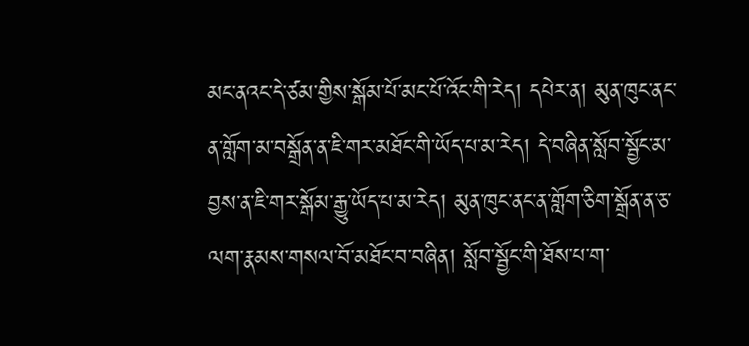མང་ནའང་དེ་ཙམ་གྱིས་སྒོམ་པོ་མང་པོ་འོང་གི་རེད། དཔེར་ན། མུན་ཁུང་ནང་ན་གློག་མ་བསྒྲོན་ན་ཇི་གར་མཐོང་གི་ཡོད་པ་མ་རེད། དེ་བཞིན་སློབ་སྦྱོང་མ་བྱས་ན་ཇི་གར་སྒོམ་རྒྱུ་ཡོད་པ་མ་རེད། མུན་ཁུང་ནང་ན་གློག་ཅིག་སྒྲོན་ན་ཅ་ལག་རྣམས་གསལ་བོ་མཐོང་བ་བཞིན། སློབ་སྦྱོང་གི་ཐོས་པ་ག་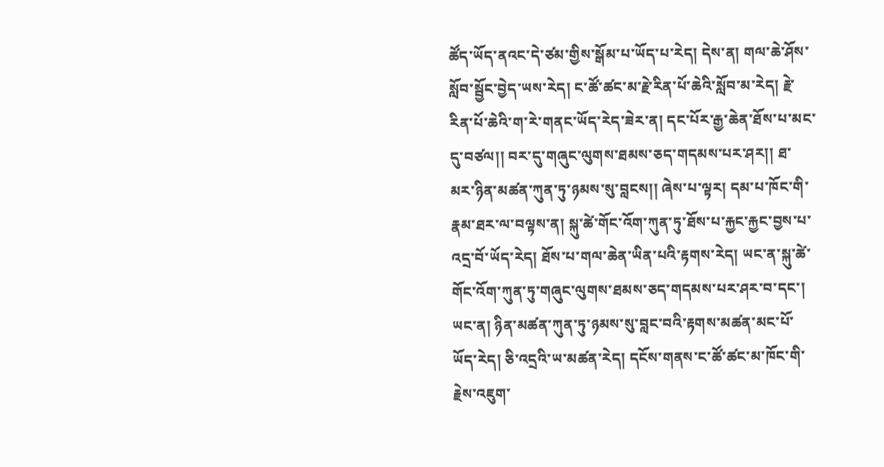ཚོད་ཡོད་ནའང་དེ་ཙམ་གྱིས་སྒོམ་པ་ཡོད་པ་རེད། དེས་ན། གལ་ཆེ་ཤོས་སློབ་སྦྱོང་བྱེད་ཡས་རེད། ང་ཚོ་ཚང་མ་རྗེ་རིན་པོ་ཆེའི་སློབ་མ་རེད། རྗེ་རིན་པོ་ཆེའི་ག་རེ་གནང་ཡོད་རེད་ཟེར་ན། དང་པོར་རྒྱ་ཆེན་ཐོས་པ་མང་དུ་བཙལ།། བར་དུ་གཞུང་ལུགས་ཐམས་ཅད་གདམས་པར་ཤར།། ཐ་མར་ཉིན་མཚན་ཀུན་ཏུ་ཉམས་སུ་བླངས།། ཞེས་པ་ལྟར། དམ་པ་ཁོང་གི་རྣམ་ཐར་ལ་བལྟས་ན། སྐུ་ཚེ་གོང་འོག་ཀུན་ཏུ་ཐོས་པ་རྐྱང་རྐྱང་བྱས་པ་འདྲ་བོ་ཡོད་རེད། ཐོས་པ་གལ་ཆེན་ཡིན་པའི་རྟགས་རེད། ཡང་ན་སྐུ་ཚེ་གོང་འོག་ཀུན་ཏུ་གཞུང་ལུགས་ཐམས་ཅད་གདམས་པར་ཤར་བ་དང་། ཡང་ན། ཉིན་མཚན་ཀུན་ཏུ་ཉམས་སུ་བླང་བའི་རྟགས་མཚན་མང་པོ་ཡོད་རེད། ཅི་འདྲའི་ཡ་མཚན་རེད། དངོས་གནས་ང་ཚོ་ཚང་མ་ཁོང་གི་རྗེས་འཇུག་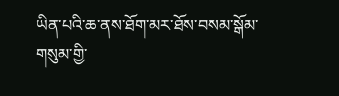ཡིན་པའི་ཆ་ནས་ཐོག་མར་ཐོས་བསམ་སྒོམ་གསུམ་གྱི་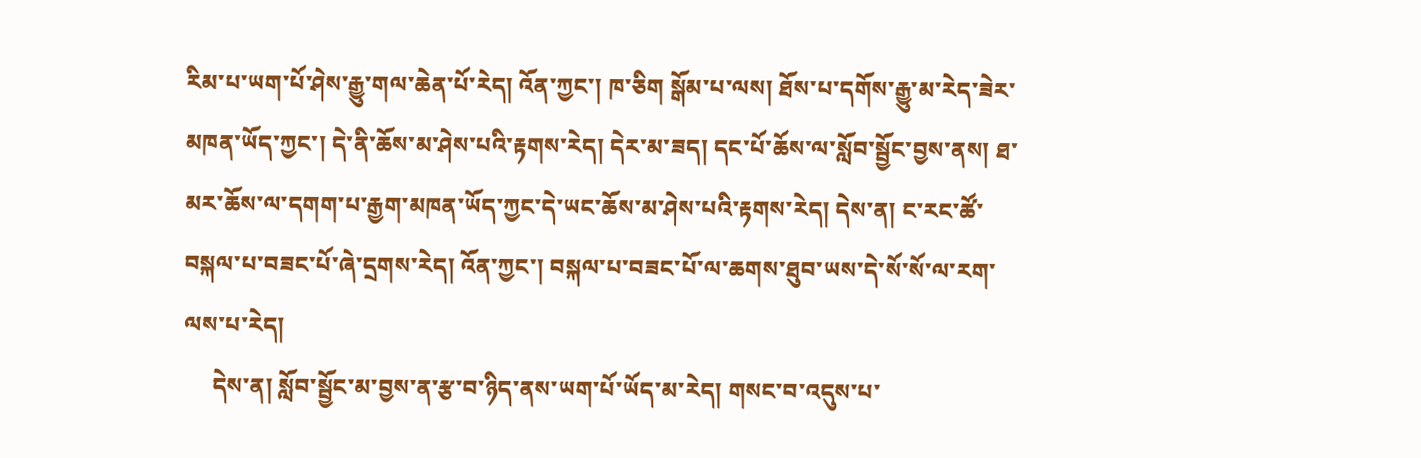རིམ་པ་ཡག་པོ་ཤེས་རྒྱུ་གལ་ཆེན་པོ་རེད། འོན་ཀྱང་། ཁ་ཅིག སྒོམ་པ་ལས། ཐོས་པ་དགོས་རྒྱུ་མ་རེད་ཟེར་མཁན་ཡོད་ཀྱང་། དེ་ནི་ཆོས་མ་ཤེས་པའི་རྟགས་རེད། དེར་མ་ཟད། དང་པོ་ཆོས་ལ་སློབ་སྦྱོང་བྱས་ནས། ཐ་མར་ཆོས་ལ་དགག་པ་རྒྱག་མཁན་ཡོད་ཀྱང་དེ་ཡང་ཆོས་མ་ཤེས་པའི་རྟགས་རེད། དེས་ན། ང་རང་ཚོ་བསྐལ་པ་བཟང་པོ་ཞེ་དྲགས་རེད། འོན་ཀྱང་། བསྐལ་པ་བཟང་པོ་ལ་ཆགས་ཐུབ་ཡས་དེ་སོ་སོ་ལ་རག་ལས་པ་རེད།
     དེས་ན། སློབ་སྦྱོང་མ་བྱས་ན་རྩ་བ་ཉིད་ནས་ཡག་པོ་ཡོད་མ་རེད། གསང་བ་འདུས་པ་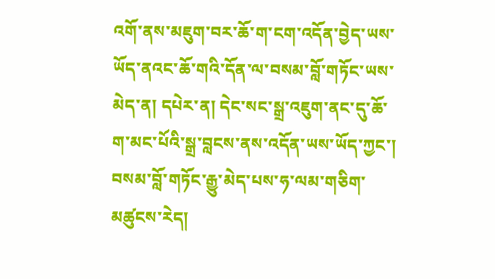འགོ་ནས་མཇུག་བར་ཆོ་ག་ངག་འདོན་བྱེད་ཡས་ཡོད་ནའང་ཆོ་གའི་དོན་ལ་བསམ་བློ་གཏོང་ཡས་མེད་ན། དཔེར་ན། དེང་སང་སྒྲ་འཇུག་ནང་དུ་ཆོ་ག་མང་པོའི་སྒྲ་བླངས་ནས་འདོན་ཡས་ཡོད་ཀྱང་། བསམ་བློ་གཏོང་རྒྱུ་མེད་པས་ཧ་ལམ་གཅིག་མཚུངས་རེད།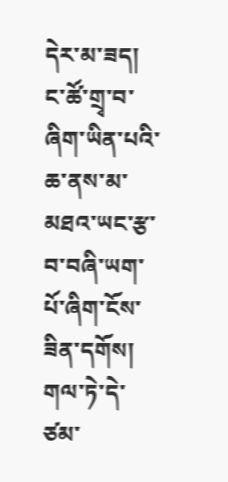དེར་མ་ཟད། ང་ཚོ་གྲྭ་བ་ཞིག་ཡིན་པའི་ཆ་ནས་མ་མཐའ་ཡང་རྩ་བ་བཞི་ཡག་པོ་ཞིག་ངོས་ཟིན་དགོས། གལ་ཏེ་དེ་ཙམ་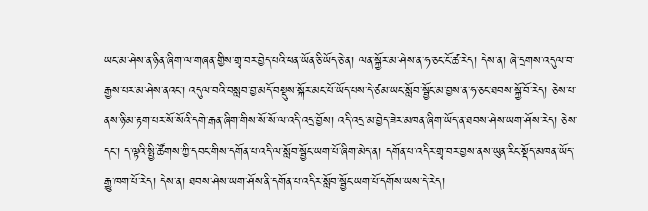ཡང་མ་ཤེས་ན་ཉིན་ཞིག་ལ་གཞན་གྱིས་གྲྭ་བར་བྱེད་པའི་ཕན་ཡོན་ཅི་ཡོད་ཅེ་ན། ལན་སྐྱོར་མ་ཤེས་ན་ཧ་ཅང་ངོ་ཚ་རེད། དེས་ན། ཞེ་དྲགས་འདུལ་བ་རྒྱས་པར་མ་ཤེས་ནའང་། འདུལ་བའི་བསླབ་བྱ་མདོ་བསྡུས་སྐོར་མང་པོ་ཡོད་པས་དེ་ཙམ་ཡང་སློབ་སྦྱོང་མ་བྱས་ན་ཧ་ཅང་ཐབས་སྐྱོ་བོ་རེད། ཅེས་པ་ནས་ཉི་མ་རྟག་པར་སོ་སོའི་དགེ་རྒན་ཞིག་གིས་སོ་སོ་ལ་འདི་འདྲ་བྱོས། འདི་འདྲ་མ་བྱེད་ཟེར་མཁན་ཞིག་ཡོད་ན་ཐབས་ཤེས་ཡག་ཤོས་རེད། ཅེས་དང་། ད་ལྟའི་སྤྱི་ཚོགས་ཀྱི་དབང་གིས་དགོན་པ་འདི་ལ་སློབ་སྦྱོང་ཡག་པོ་ཞིག་མེད་ན། དགོན་པ་འདིར་གྲྭ་བར་བྱས་ནས་ཡུན་རིང་སྡོད་མཁན་ཡོད་རྒྱུ་ཁག་པོ་རེད། དེས་ན། ཐབས་ཤེས་ཡག་ཤོས་ནི་དགོན་པ་འདིར་སློབ་སྦྱོང་ཡག་པོ་དགོས་ཡས་དེ་རེད།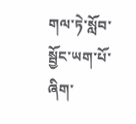གལ་ཏེ་སློབ་སྦྱོང་ཡག་པོ་ཞིག་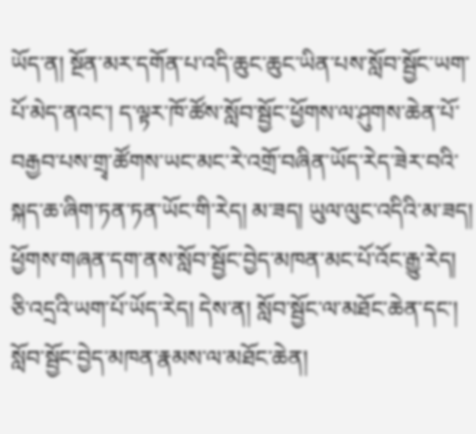ཡོད་ན། སྔོན་མར་དགོན་པ་འདི་ཆུང་ཆུང་ཡིན་པས་སློབ་སྦྱོང་ཡག་པོ་མེད་ནའང་། ད་ལྟར་ཁོ་ཚོས་སློབ་སྦྱོང་ཕྱོགས་ལ་ཤུགས་ཆེན་པོ་བརྒྱབ་པས་གྲྭ་ཚོགས་ཡང་མང་རེ་འགྲོ་བཞིན་ཡོད་རེད་ཟེར་བའི་སྐད་ཆ་ཞིག་ཏན་ཏན་ཡོང་གི་རེད། མ་ཟད། ཡུལ་ལུང་འདིའི་མ་ཟད། ཕྱོགས་གཞན་དག་ནས་སློབ་སྦྱོང་བྱེད་མཁན་མང་པོ་འོང་རྒྱུ་རེད། ཅི་འདྲའི་ཡག་པོ་ཡོད་རེད། དེས་ན། སློབ་སྦྱོང་ལ་མཐོང་ཆེན་དང་། སློབ་སྦྱོང་བྱེད་མཁན་རྣམས་ལ་མཐོང་ཆེན།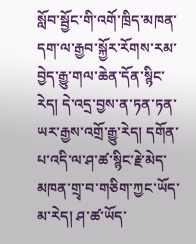སློབ་སྦྱོང་གི་འགོ་ཁྲིད་མཁན་དག་ལ་རྒྱབ་སྐྱོར་རོགས་རམ་བྱེད་རྒྱུ་གལ་ཆེན་དོན་སྙིང་རེད། དེ་འདྲ་བྱས་ན་ཏན་ཏན་ཡར་རྒྱས་འགྲོ་རྒྱུ་རེད། དགོན་པ་འདི་ལ་ཤ་ཚ་སྙིང་རྗེ་མེད་མཁན་གྲྭ་བ་གཅིག་ཀྱང་ཡོད་མ་རེད། ཤ་ཚ་ཡོད་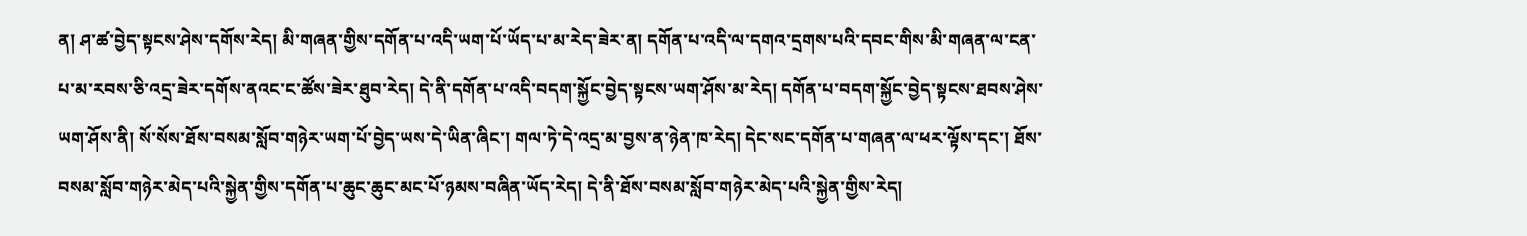ན། ཤ་ཚ་བྱེད་སྟངས་ཤེས་དགོས་རེད། མི་གཞན་གྱིས་དགོན་པ་འདི་ཡག་པོ་ཡོད་པ་མ་རེད་ཟེར་ན། དགོན་པ་འདི་ལ་དགའ་དྲགས་པའི་དབང་གིས་མི་གཞན་ལ་ངན་པ་མ་རབས་ཅི་འདྲ་ཟེར་དགོས་ནའང་ང་ཚོས་ཟེར་ཐུབ་རེད། དེ་ནི་དགོན་པ་འདི་བདག་སྐྱོང་བྱེད་སྟངས་ཡག་ཤོས་མ་རེད། དགོན་པ་བདག་སྐྱོང་བྱེད་སྟངས་ཐབས་ཤེས་ཡག་ཤོས་ནི། སོ་སོས་ཐོས་བསམ་སློབ་གཉེར་ཡག་པོ་བྱེད་ཡས་དེ་ཡིན་ཞིང་། གལ་ཏེ་དེ་འདྲ་མ་བྱས་ན་ཉེན་ཁ་རེད། དེང་སང་དགོན་པ་གཞན་ལ་ཕར་ལྟོས་དང་། ཐོས་བསམ་སློབ་གཉེར་མེད་པའི་སྐྱེན་གྱིས་དགོན་པ་ཆུང་ཆུང་མང་པོ་ཉམས་བཞིན་ཡོད་རེད། དེ་ནི་ཐོས་བསམ་སློབ་གཉེར་མེད་པའི་སྐྱེན་གྱིས་རེད།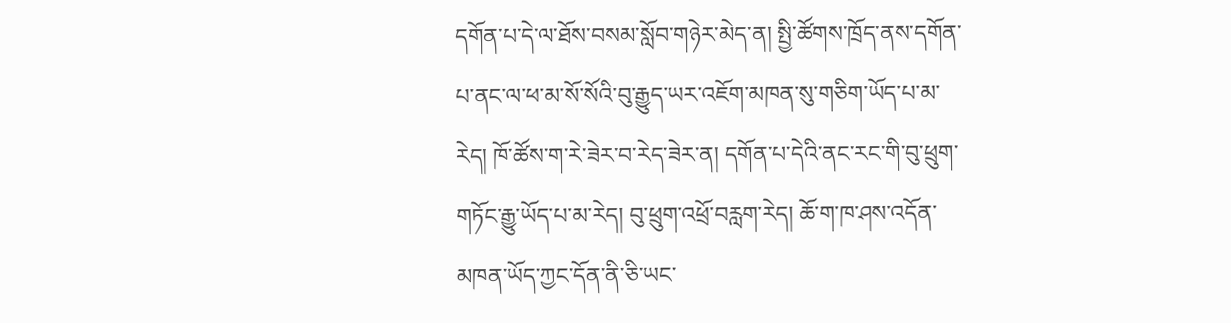དགོན་པ་དེ་ལ་ཐོས་བསམ་སློབ་གཉེར་མེད་ན། སྤྱི་ཚོགས་ཁྲོད་ནས་དགོན་པ་ནང་ལ་ཕ་མ་སོ་སོའི་བུ་རྒྱུད་ཡར་འཇོག་མཁན་སུ་གཅིག་ཡོད་པ་མ་རེད། ཁོ་ཚོས་ག་རེ་ཟེར་བ་རེད་ཟེར་ན། དགོན་པ་དེའི་ནང་རང་གི་བུ་ཕྲུག་གཏོང་རྒྱུ་ཡོད་པ་མ་རེད། བུ་ཕྲུག་འཕྲོ་བརླག་རེད། ཆོ་ག་ཁ་ཤས་འདོན་མཁན་ཡོད་ཀྱང་དོན་ནི་ཅི་ཡང་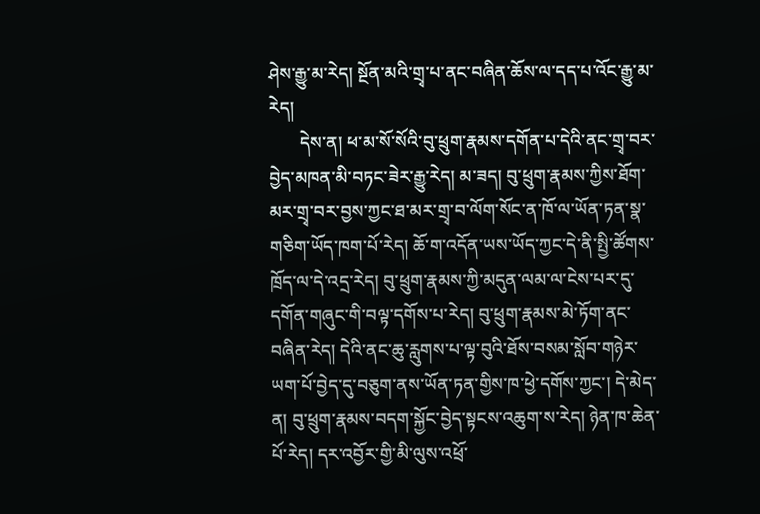ཤེས་རྒྱུ་མ་རེད། སྔོན་མའི་གྲྭ་པ་ནང་བཞིན་ཆོས་ལ་དད་པ་འོང་རྒྱུ་མ་རེད།
       དེས་ན། ཕ་མ་སོ་སོའི་བུ་ཕྲུག་རྣམས་དགོན་པ་དེའི་ནང་གྲྭ་བར་བྱེད་མཁན་མི་བཏང་ཟེར་རྒྱུ་རེད། མ་ཟད། བུ་ཕྲུག་རྣམས་ཀྱིས་ཐོག་མར་གྲྭ་བར་བྱས་ཀྱང་ཐ་མར་གྲྭ་བ་ལོག་སོང་ན་ཁོ་ལ་ཡོན་ཏན་སྣ་གཅིག་ཡོད་ཁག་པོ་རེད། ཆོ་ག་འདོན་ཡས་ཡོད་ཀྱང་དེ་ནི་སྤྱི་ཚོགས་ཁྲོད་ལ་དེ་འདྲ་རེད། བུ་ཕྲུག་རྣམས་ཀྱི་མདུན་ལམ་ལ་ངེས་པར་དུ་དགོན་གཞུང་གི་བལྟ་དགོས་པ་རེད། བུ་ཕྲུག་རྣམས་མེ་ཏོག་ནང་བཞིན་རེད། དེའི་ནང་ཆུ་རླུགས་པ་ལྟ་བུའི་ཐོས་བསམ་སློབ་གཉེར་ཡག་པོ་བྱེད་དུ་བཅུག་ནས་ཡོན་ཏན་གྱིས་ཁ་ཕྱེ་དགོས་ཀྱང་། དེ་མེད་ན། བུ་ཕྲུག་རྣམས་བདག་སྐྱོང་བྱེད་སྟངས་འཆུག་ས་རེད། ཉེན་ཁ་ཆེན་པོ་རེད། དར་འབྱོར་གྱི་མི་ལུས་འཕྲོ་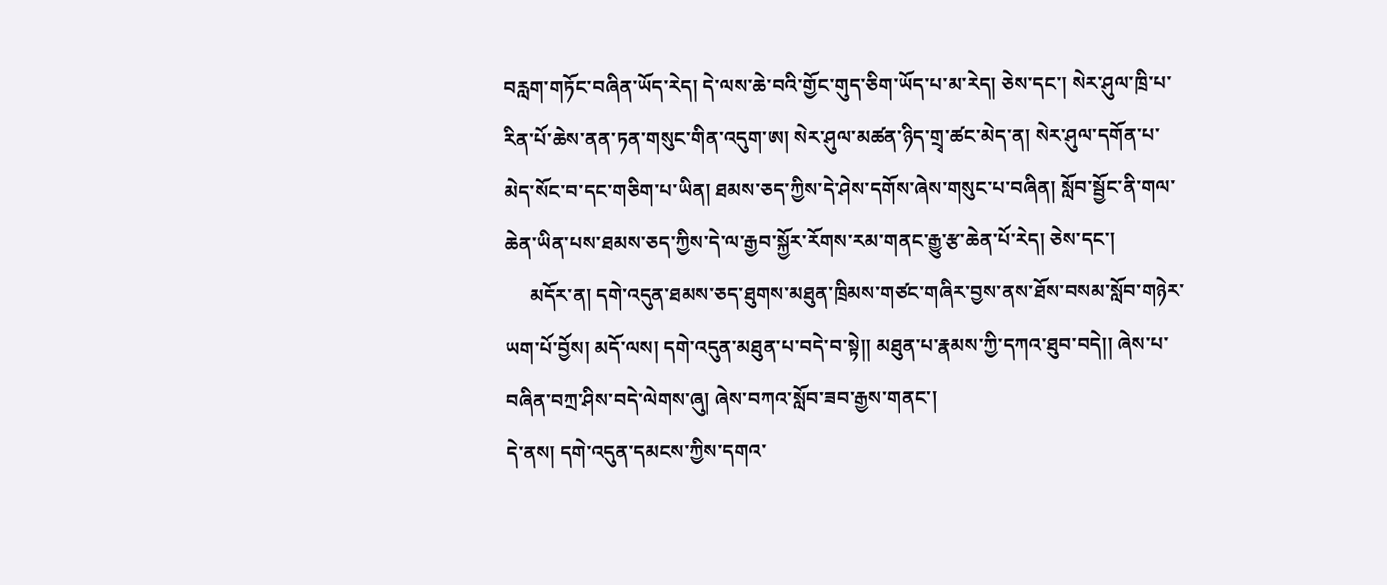བརླག་གཏོང་བཞིན་ཡོད་རེད། དེ་ལས་ཆེ་བའི་གྱོང་གུད་ཅིག་ཡོད་པ་མ་རེད། ཅེས་དང་། སེར་ཤུལ་ཁྲི་པ་རིན་པོ་ཆེས་ནན་ཏན་གསུང་གིན་འདུག་ཨ། སེར་ཤུལ་མཚན་ཉིད་གྲྭ་ཚང་མེད་ན། སེར་ཤུལ་དགོན་པ་མེད་སོང་བ་དང་གཅིག་པ་ཡིན། ཐམས་ཅད་ཀྱིས་དེ་ཤེས་དགོས་ཞེས་གསུང་པ་བཞིན། སློབ་སྦྱོང་ནི་གལ་ཆེན་ཡིན་པས་ཐམས་ཅད་ཀྱིས་དེ་ལ་རྒྱབ་སྐྱོར་རོགས་རམ་གནང་རྒྱུ་རྩ་ཆེན་པོ་རེད། ཅེས་དང་།
     མདོར་ན། དགེ་འདུན་ཐམས་ཅད་ཐུགས་མཐུན་ཁྲིམས་གཙང་གཞིར་བྱས་ནས་ཐོས་བསམ་སློབ་གཉེར་ཡག་པོ་བྱོས། མདོ་ལས། དགེ་འདུན་མཐུན་པ་བདེ་བ་སྟེ།། མཐུན་པ་རྣམས་ཀྱི་དཀའ་ཐུབ་བདེ།། ཞེས་པ་བཞིན་བཀྲ་ཤིས་བདེ་ལེགས་ཞུ། ཞེས་བཀའ་སློབ་ཟབ་རྒྱས་གནང་།
དེ་ནས། དགེ་འདུན་དམངས་ཀྱིས་དགའ་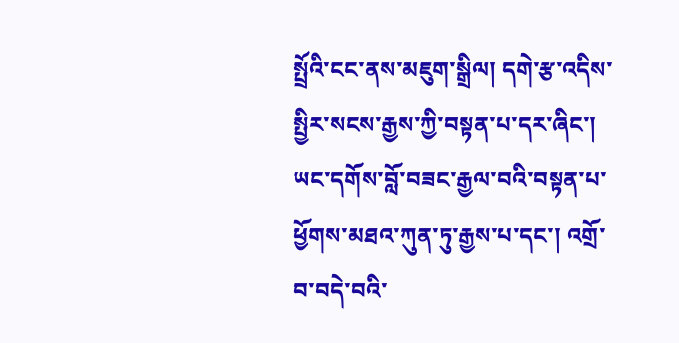སྤྲོའི་ངང་ནས་མཇུག་སྒྲིལ། དགེ་རྩ་འདིས་སྤྱིར་སངས་རྒྱས་ཀྱི་བསྟན་པ་དར་ཞིང་། ཡང་དགོས་བློ་བཟང་རྒྱལ་བའི་བསྟན་པ་ཕྱོགས་མཐའ་ཀུན་ཏུ་རྒྱས་པ་དང་། འགྲོ་བ་བདེ་བའི་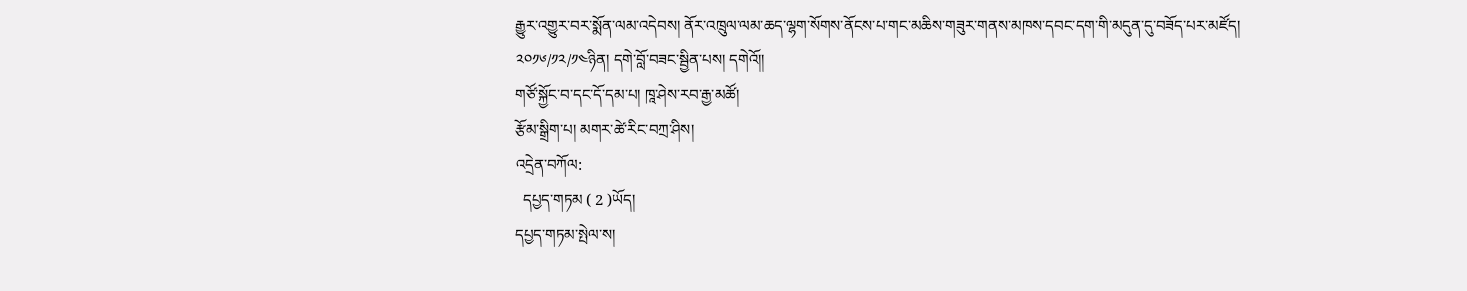རྒྱུར་འགྱུར་བར་སྨོན་ལམ་འདེབས། ནོར་འཁྲུལ་ལམ་ཆད་ལྷག་སོགས་ནོངས་པ་གང་མཆིས་གཟུར་གནས་མཁས་དབང་དག་གི་མདུན་དུ་བཟོད་པར་མཛོད།
༢༠༡༦/༡༢/༡༤ཉིན། དགེ་བློ་བཟང་སྦྱིན་པས། དགེའོ།།
གཙོ་སྐྱོང་བ་དང་དོ་དམ་པ། ཁཱ་ཤེས་རབ་རྒྱ་མཚོ།
རྩོམ་སྒྲིག་པ། མགར་ཚེ་རིང་བཀྲ་ཤིས།
འདྲེན་བཀོལ:
  དཔྱད་གཏམ ( 2 )ཡོད།
དཔྱད་གཏམ་སྤེལ་ས།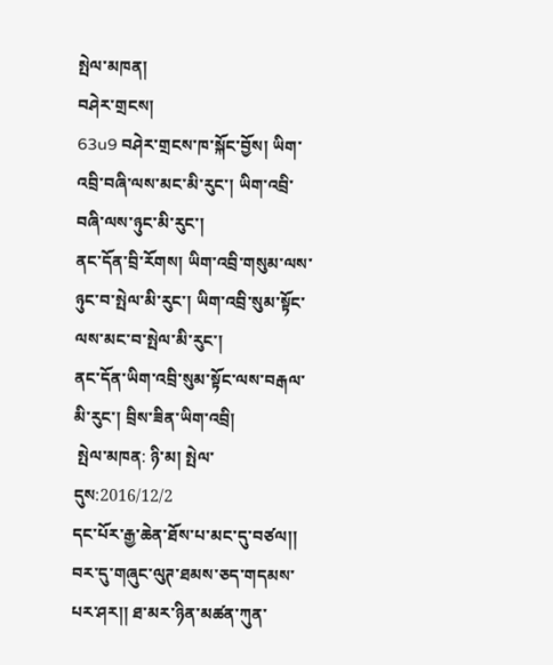སྤེལ་མཁན།
བཤེར་གྲངས།
63u9 བཤེར་གྲངས་ཁ་སྐོང་བྱོས། ཡིག་འབྲི་བཞི་ལས་མང་མི་རུང་། ཡིག་འབྲི་བཞི་ལས་ཉུང་མི་རུང་།
ནང་དོན་བྲི་རོགས། ཡིག་འབྲི་གསུམ་ལས་ཉུང་བ་སྤེལ་མི་རུང་། ཡིག་འབྲི་སུམ་སྟོང་ལས་མང་བ་སྤེལ་མི་རུང་།
ནང་དོན་ཡིག་འབྲི་སུམ་སྟོང་ལས་བརྒལ་མི་རུང་། བྲིས་ཟིན་ཡིག་འབྲི།
 སྤེལ་མཁན: ཉི་མ། སྤེལ་དུས:2016/12/2
དང་པོར་རྒྱ་ཆེན་ཐོས་པ་མང་དུ་བཙལ།། བར་དུ་གཞུང་ལུཊ་ཐམས་ཅད་གདམས་པར་ཤར།། ཐ་མར་ཉིན་མཚན་ཀུན་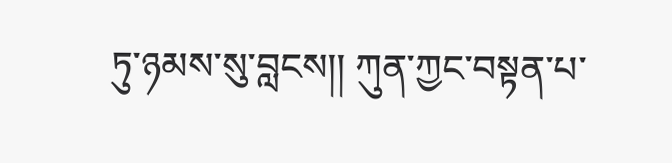ཏུ་ཉམས་སུ་བླངས།། ཀུན་ཀྱང་བསྟན་པ་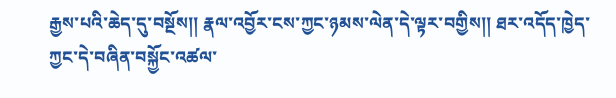རྒྱས་པའི་ཆེད་དུ་བསྔོས།། རྣལ་འབྱོར་ངས་ཀྱང་ཉམས་ལེན་དེ་ལྟར་བགྱིས།། ཐར་འདོད་ཁྱེད་ཀྱང་དེ་བཞིན་བསྐྱོང་འཚལ་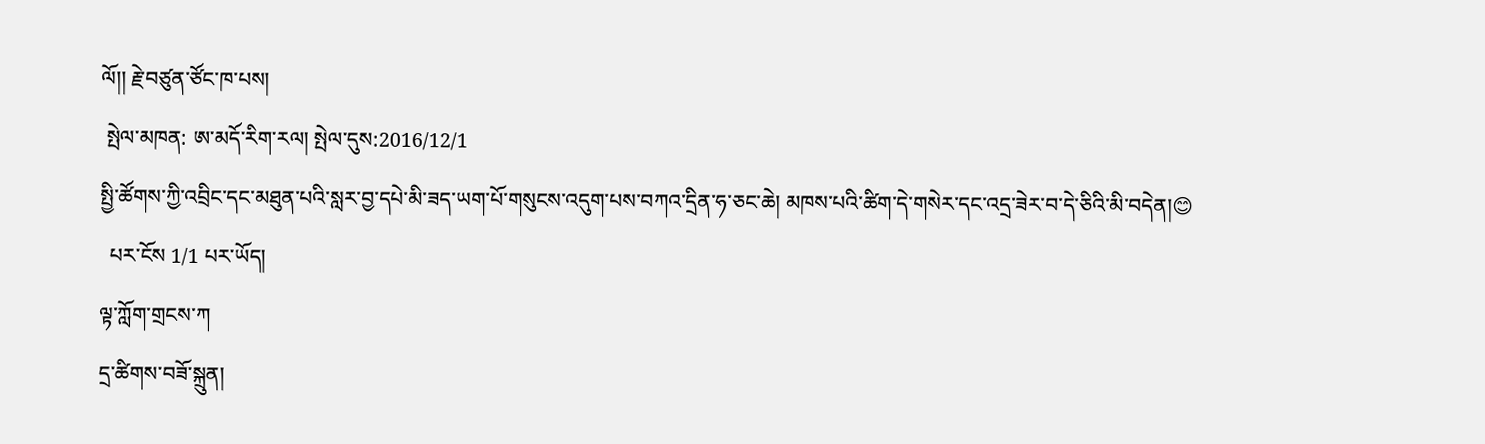ལོ།། རྗེ་བཙུན་ཙོང་ཁ་པས།
 སྤེལ་མཁན: ཨ་མདོ་རིག་རལ། སྤེལ་དུས:2016/12/1
སྤྱི་ཚོགས་ཀྱི་འབྲིང་དང་མཐུན་པའི་སླར་བྱ་དཔེ་མི་ཟད་ཡག་པོ་གསུངས་འདུག་པས་བཀའ་དྲིན་ཧ་ཅང་ཆེ། མཁས་པའི་ཚིག་དེ་གསེར་དང་འདྲ་ཟེར་བ་དེ་ཅིའི་མི་བདེན།😊
  པར་ངོས 1/1 པར་ཡོད།
ལྟ་ཀློག་གྲངས་ཀ
དྲ་ཚིགས་བཟོ་སྐྲུན།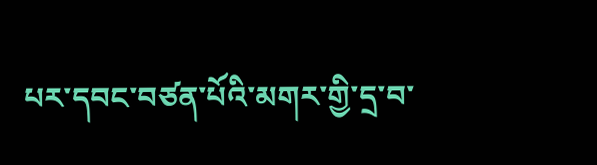པར་དབང་བཙན་པོའི་མགར་གྱི་དྲ་བ་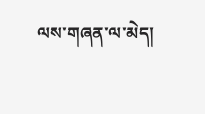ལས་གཞན་ལ་མེད།